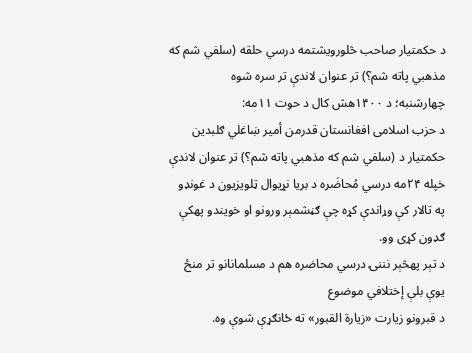د حکمتيار صاحب څلورويشتمه درسي حلقه (سلفي شم که مذهبي پاته شم؟) تر عنوان لاندې تر سره شوه
چهارشنبه؛ د ۱۴۰۰ھش کال د حوت ۱۱مه:
د حزب اسلامی افغانستان قدرمن أمير ښاغلي ګلبدين حکمتيار د (سلفي شم که مذهبي پاته شم؟) تر عنوان لاندې خپله ۲۴مه درسي مُحاضَره د بريا نړيوال ټلويزيون د غونډو په تالار کې وړاندې کړه چې ګڼشمېر ورونو او خویندو پهکې ګډون کړی وو.
د تېر پهڅېر نننۍ درسي محاضره هم د مسلمانانو تر منځ يوې بلې إختلافي موضوع
د قبرونو زيارت «زيارة القبور» ته ځانګړې شوې وه.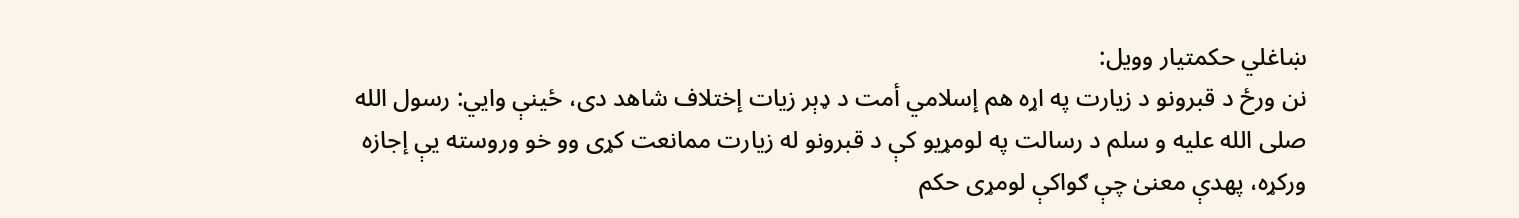ښاغلي حکمتيار وويل:
نن ورځ د قبرونو د زيارت په اړہ هم إسلامي أمت د ډېر زيات إختلاف شاهد دی، ځينې وايي: رسول الله صلى الله عليه و سلم د رسالت په لومړيو كې د قبرونو له زيارت ممانعت كړى وو خو وروسته يې إجازه وركړہ، پهدې معنیٰ چې ګواکې لومړى حكم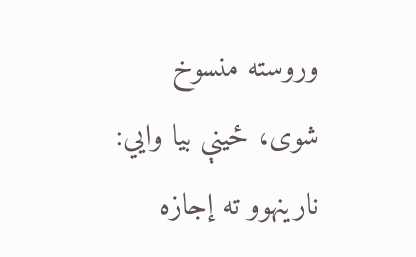وروسته منسوخ شوى، ځينې بيا وايي: نارينهوو ته إجازه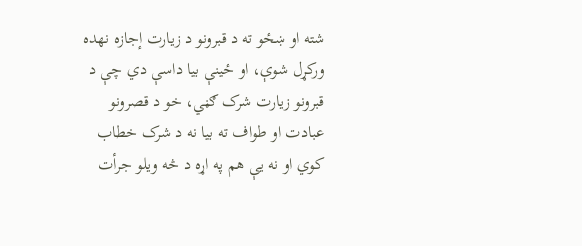شته او ښځو ته د قبرونو د زيارت إجازه نهده ورکړل شوې، او ځينې بيا داسې دي چې د قبرونو زيارت شرک ګڼي، خو د قصرونو عبادت او طواف ته بيا نه د شرک خطاب كوي او نه يې هم په اړہ د څه ويلو جرأت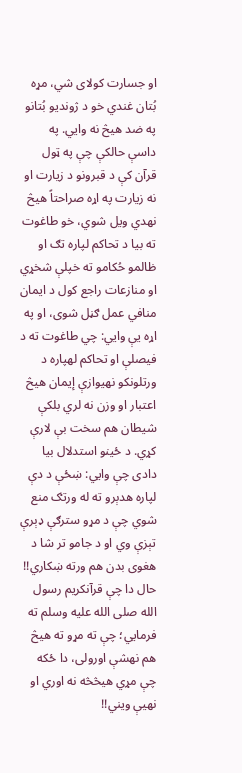او جسارت کولای شي، مړہ بُتان غندي خو د ژونديو بُتانو په ضد هيڅ نه وايي. په داسې حالكې چې په ټول قرآن كې د قبرونو د زيارت او نه زيارت په اړہ صراحتاً هيڅ نهدي ويل شوي، خو طاغوت ته بيا د تحاكم لپاره تګ او ظالمو حُكامو ته خپلې شخړي او منازعات راجع كول د ايمان منافي عمل ګڼل شوى، او په اړہ يې وايي: چي طاغوت ته د فيصلې او تحاکم لهپاره د ورتلونکو نهيوازې إيمان هيڅ اعتبار او وزن نه لري بلكې شيطان هم سخت بې لارې كړي. د ځينو استدلال بيا دادی چې وايي: ښځې د دې لپاره هدېرو ته له ورتګ منع شوي چې د مړو سترګې ډېرې تېزې وي او د جامو تر شا د هغوی بدن هم ورته ښکاري!! حال دا چې قرآنکريم رسول الله صلی الله عليه وسلم ته فرمايي؛ چې ته مړو ته هيڅ هم نهشې اورولى، دا ځكه چې مړي هيڅڅه نه اوري او نهيې ويني!!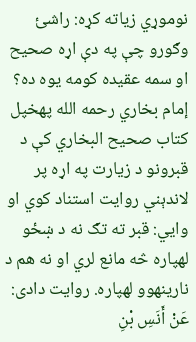نوموړي زياته کړه: راشئ وګورو چې په دې اړہ صحيح او سمه عقيده كومه يوه ده؟ إمام بخاري رحمه الله پهخپل کتاب صحيح البخاري کې د قبرونو د زيارت په اړه پر لاندېني روايت استناد كوي او وايي: قبر ته تګ نه د ښځو لهپاره څه مانع لري او نه هم د نارينهوو لهپاره. روايت دادی:
عَنْ أَنَسِ بْنِ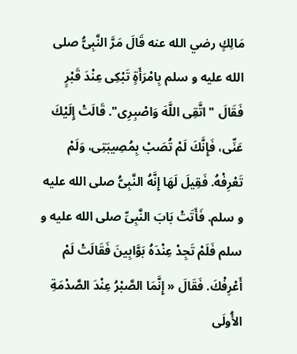مَالِكٍ رضي الله عنه قَالَ مَرَّ النَّبِىُّ صلى الله عليه و سلم بِامْرَأَةٍ تَبْكِى عِنْدَ قَبْرٍ فَقَالَ "اتَّقِى اللَّهَ وَاصْبِرِى". قَالَتْ إِلَيْكَ عَنِّى، فَإِنَّكَ لَمْ تُصَبْ بِمُصِيبَتِى، وَلَمْ تَعْرِفْهُ. فَقِيلَ لَهَا إِنَّهُ النَّبِىُّ صلى الله عليه و سلم. فَأَتَتْ بَابَ النَّبِىِّ صلى الله عليه و سلم فَلَمْ تَجِدْ عِنْدَهُ بَوَّابِينَ فَقَالَتْ لَمْ أَعْرِفْكَ. فَقَالَ « إِنَّمَا الصَّبْرُ عِنْدَ الصَّدْمَةِ الأُولَى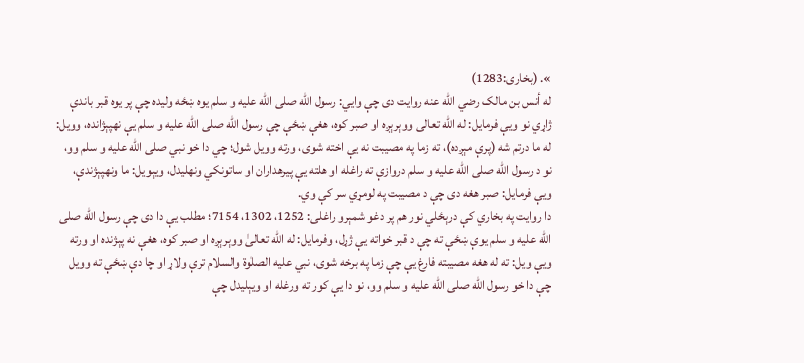». (بخارى:1283)
له أنس بن مالک رضي الله عنه روايت دی چې وايي: رسول الله صلى الله عليه و سلم يوه ښځه وليده چې پر يوه قبر باندې ژاړي نو ويې فرمايل: له الله تعالى ووېرېږہ او صبر کوه، هغې ښځې چې رسول الله صلى الله عليه و سلم يې نهپېژانده، وويل: له ما درتم شه (پرې مېږده)، ته زما په مصيبت نه يې اخته شوى، ورته وويل شول؛ چي دا خو نبي صلى الله عليه و سلم وو، نو د رسول الله صلى الله عليه و سلم دروازې ته راغله او هلته يې پيرهداران او ساتونکي ونهليدل، ويېويل: ما ونهپېژندې، ويې فرمايل: صبر هغه دی چې د مصيبت په لومړي سر کې وي.
دا روايت په بخاري كې درېځلي نور هم پر دغو شمېرو راغلى: 1252، 1302، 7154؛ مطلب يې دا دی چې رسول الله صلى الله عليه و سلم يوې ښځې ته چې د قبر خواته يې ژړل، وفرمايل: له الله تعالىٰ ووېرېږہ او صبر کوه، هغې نه پېژنده او ورته ويې ويل: ته له هغه مصيبته فارغ يې چې زما په برخه شوى، نبي علیه الصلٰوة والسلام ترې ولاړ او چا دې ښځې ته وويل چې دا خو رسول الله صلى الله عليه و سلم وو، نو دا يې كور ته ورغله او ويېليدل چې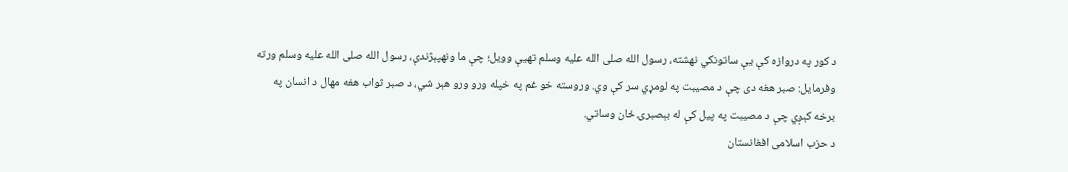د كور په دروازه كې يې ساتونكي نهشته، رسول الله صلی الله عليه وسلم تهيې وويل؛ چې ما ونهپېژندې، رسول الله صلى الله عليه وسلم ورته وفرمايل: صبر هغه دی چې د مصيبت په لومړي سر کې وي. وروسته خو غم په خپله ورو ورو هېر شي، د صبر ثواب هغه مهال د انسان په برخه كېږي چې د مصيبت په پيل كې له بېصبرۍ ځان وساتي.
د حزب اسلامی افغانستان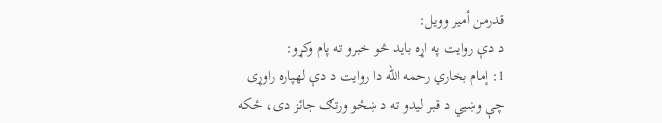قدرمن أمير وويل:
د دې روايت په اړہ بايد څو خبرو ته پام وکړو:
1: إمام بخاري رحمه الله دا روايت د دې لهپاره راوړى چې وښيي د قبر ليدو ته د ښځو ورتګ جائز دی، ځكه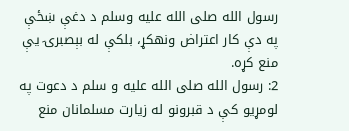رسول الله صلى الله عليه وسلم د دغې ښځې په دې كار اعتراض ونهكړ، بلکې له بېصبرۍ يې منع کړه.
2: رسول الله صلى الله عليه و سلم د دعوت په لومړيو كې د قبرونو له زيارت مسلمانان منع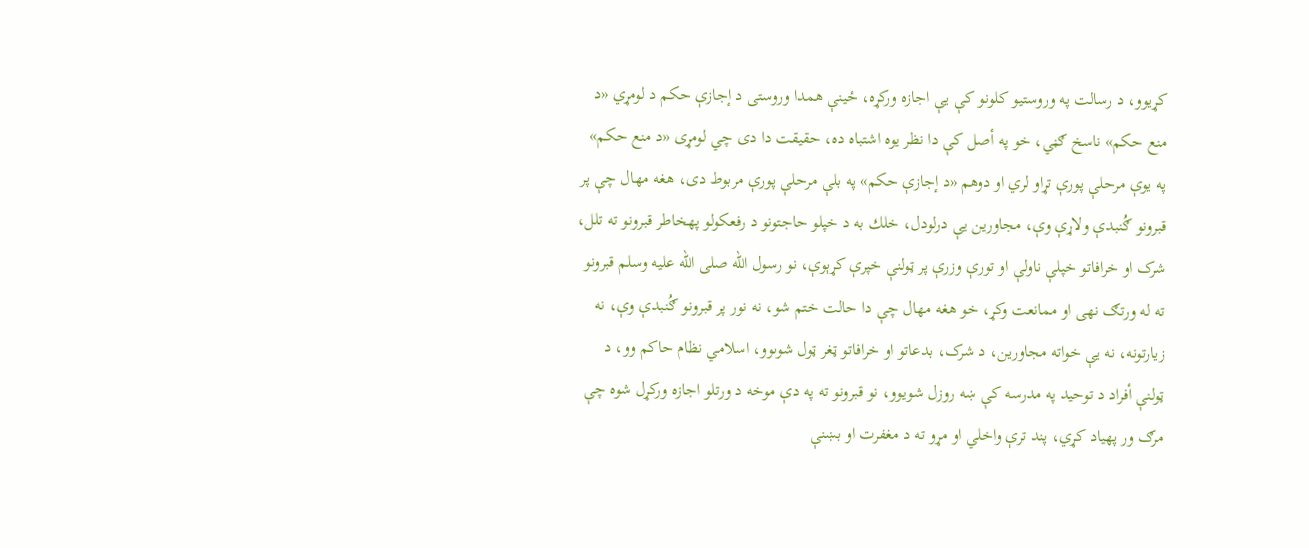كړيوو، د رسالت په وروستيو كلونو كې يې اجازه وركړہ، ځينې همدا وروستى د إجازې حكم د لومړي «د منع حکم» ناسخ ګڼي، خو په أصل کې دا نظر يوه اشتباه ده، حقيقت دا دی چي لومړى «د منع حکم» په يوې مرحلې پورې تړاو لري او دوهم «د إجازې حكم» په بلې مرحلې پورې مربوط دی، هغه مهال چې پر قبرونو ګُنبدې ولاړې وې، مجاورين يې درلودل، خلك به د خپلو حاجتونو د رفعکولو پهخاطر قبرونو ته تلل، شرک او خرافاتو خپلې ناولې او تورې وزرې پر ټولنې خپرې کړېوې، نو رسول الله صلى الله عليه وسلم قبرونو ته له ورتګ نهی او ممانعت وكړ، خو هغه مهال چې دا حالت ختم شو، نه نور پر قبرونو ګُنبدې وې، نه زيارتونه، نه يې خواته مجاورين، د شرک، بدعاتو او خرافاتو ټغر ټول شوىوو، اسلامي نظام حاكم وو، د ټولنې أفراد د توحيد په مدرسه كې ښه روزل شويوو، نو قبرونو ته په دې موخه د ورتلو اجازه وركړل شوه چې مرګ ور پهياد كړي، پند ترې واخلي او مړو ته د مغفرت او بښنې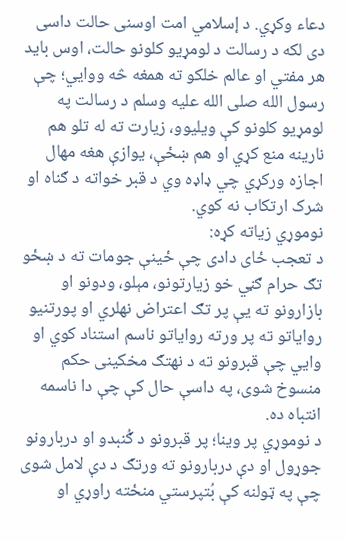دعاء وكړي. د إسلامي امت اوسنى حالت داسی دی لكه د رسالت د لومړيو كلونو حالت، اوس بايد هر مفتي او عالم خلكو ته همغه څه ووايي؛ چې رسول الله صلى الله عليه وسلم د رسالت په لومړيو كلونو كې ويليوو، زيارت ته له تلو هم نارينه منع كړي او هم ښځې، يوازې هغه مهال اجازه وركړي چي ډاډہ وي د قبر خواته د ګناه او شرک ارتكاب نه كوي.
نوموړي زياته کړه:
د تعجب ځای دادی چې ځينې جومات ته د ښځو تګ حرام ګڼي خو زيارتونو، مېلو، ودونو او بازارونو ته يې پر تګ اعتراض نهلري او پورتنيو رواياتو ته پر ورته رواياتو ناسم استناد كوي او وايي چې قبرونو ته د نهتګ مخكينى حكم منسوخ شوى، په داسې حال کې چې دا ناسمه انتباه ده.
د نوموړي پر وينا؛ پر قبرونو د ګُنبدو او دربارونو جوړول او دې دربارونو ته ورتګ د دې لامل شوی چې په ټولنه کې بُتپرستي منځته راوړي او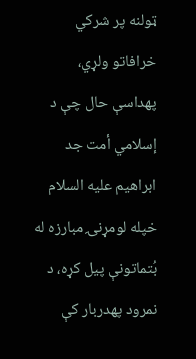ټولنه پر شرکي خرافاتو ولړي، پهداسې حال چې د إسلامي أمت جد ابراهيم عليه السلام خپله لومړنۍ مبارزه له بُتماتونې پيل کړه، د نمرود پهدربار کې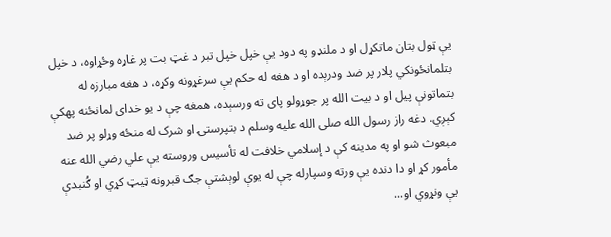يې ټول بتان ماتکړل او د ملنډو په دود يې خپل خپل تبر د غټ بت پر غاړه وځړاوه، د خپل بتلمانځونکي پلار پر ضد ودرېده او د هغه له حکم يې سرغړونه وکړه، د هغه مبارزه له بتماتونې پيل او د بيت الله پر جوړولو پای ته ورسېده، همغه چې د يو خدای لمانځنه پهکې کېږي. دغه راز رسول الله صلی الله عليه وسلم د بتپرستۍ او شرک له منځه وړلو پر ضد مبعوث شو او په مدينه کې د إسلامي خلافت له تأسيس وروسته يې علي رضي الله عنه مأمور کړ او دا دنده يې ورته وسپارله چې له يوې لوېشتې جګ قبرونه ټيټ کړي او ګُنبدې يې ونړوي او...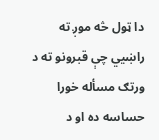دا ټول څه موږ ته راښيي چې قبرونو ته د ورتګ مسأله خورا حساسه ده او د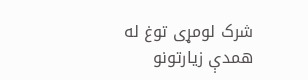شرک لومړی توغ له همدې زيارتونو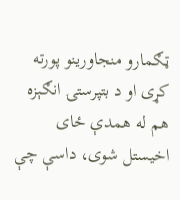ټګمارو منجاورينو پورته کړی او د بتپرستۍ انګېزه هم له همدې ځای اخيستل شوی، داسې چې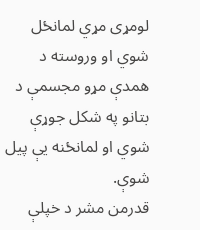لومړی مړي لمانځل شوي او وروسته د همدې مړو مجسمې د بتانو په شکل جوړې شوي او لمانځنه يې پيل شوې.
قدرمن مشر د خپلې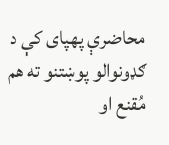محاضرې پهپای کې د ګډونوالو پوښتنو ته هم مُقنع او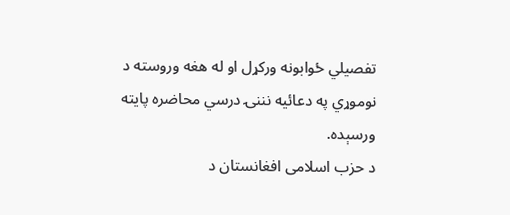تفصيلي ځوابونه ورکړل او له هغه وروسته د نوموړي په دعائيه نننۍ درسي محاضره پایته ورسېده.
د حزب اسلامی افغانستان د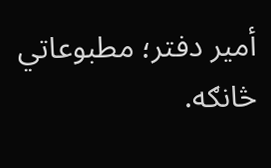أمير دفتر؛ مطبوعاتي څانګه.